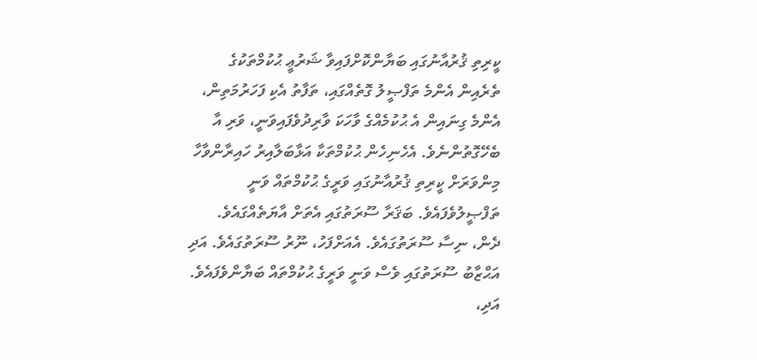ކީރިތި ޤުރުއާނުގައި ބަޔާންކޮށްފައިވާ ޝަރުޢީ ޙުކުމްތަކުގެ ތެރެއިން އެންމެ ތަފްޞީލު ގޮތެއްގައި، ތަފާތު އެކި ފަހަރުމަތިން، އެންމެ ގިނައިން އެ ޙުކުމެއްގެ ވާހަކަ ވާރިދުވެފައިވަނީ، ވަރި އާ ބެހޭގޮތުންނެވެ. އެހެނިހެން ޙުކުމްތަކާ އަޅާބަލާއިރު ހައިރާންވާހާ މިންވަރަށް ކީރިތި ޤުރުއާނުގައި ވަރީގެ ޙުކުމްތައް ވަނީ ތަފްޞީލުވެފައެވެ. ބަޤަރާ ސޫރަތުގައި އެތަށް އާޔަތެއްގައެވެ. ދެން، ނިސާ ސޫރަތުގައެވެ. އެއަށްފަހު، ނޫރު ސޫރަތުގައެވެ. އަދި އަޙްޒާބު ސޫރަތުގައި ވެސް ވަނީ ވަރީގެ ޙުކުމްތައް ބަޔާންވެފައެވެ. އަދި،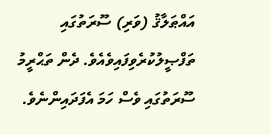އައްޠަލާޤު (ވަރި) ސޫރަތުގައި ތަފްޞީލުކުރެވިފައިވެއެވެ. ދެން ތަޙްރީމު ސޫރަތުގައި ވެސް ހަމަ އެފަދައިންނެވެ.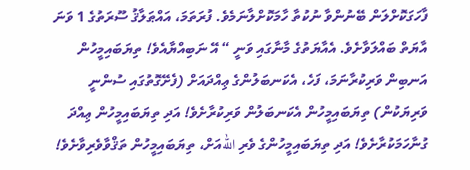ފާހަގަކޮށްލަން ބޭނުންވާ ނުކުތާ ހާމަކޮށްލާނަމެވެ. ފުރަތަމަ، އައްޠަލާޤު ސޫރަތުގެ 1 ވަނަ އާޔަތް ބައްލަވާށެވެ. އެއާޔަތުގެ މާނާގައި ވަނީ “ އޭ ނަބިއްޔާއެވެ! ތިޔަބައިމީހުން އަނބިން ވަރިކުރާނަމަ، ފަހެ، އެކަނބަލުންގެ ޢިއްދައަށް (ފެށޭގޮތުގައި ސުންނީ ވަރިޔަކުން) ތިޔަބައިމީހުން އެކަނބަލުން ވަރިކުރާށެވެ! އަދި ތިޔަބައިމީހުން ޢިއްދަ ގުނާހަމަކުރާށެވެ! އަދި ތިޔަބައިމީހުންގެ ވެރި اللهއަށް، ތިޔަބައިމީހުން ތަޤްވާވެރިވާށެވެ!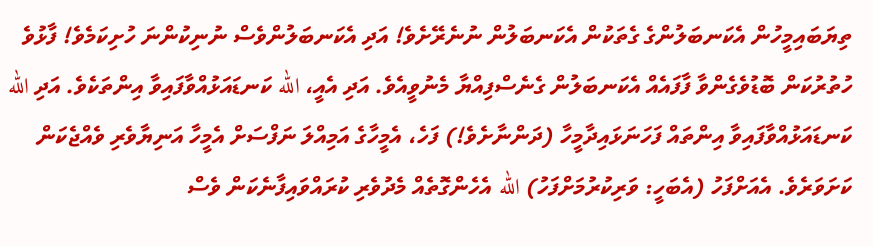ތިޔަބައިމީހުން އެކަނބަލުންގެ ގެތަކުން އެކަނބަލުން ނުނެރޭށެވެ! އަދި އެކަނބަލުންވެސް ނުނިކުންނަ ހުށިކަމެވެ! ފާޅުވެ ހުތުރުކަން ބޮޑުވެގެންވާ ފާފައެއް އެކަނބަލުން ގެނެސްފިއްޔާ މެނުވީއެވެ. އަދި އެއީ، الله ކަނޑައަޅުއްވާފައިވާ އިންތަކެވެ. އަދި الله ކަނޑައަޅުއްވާފައިވާ އިންތައް ފަހަނަޅައިދާމީހާ (ދަންނާށެވެ!) ފަހެ، އެމީހާގެ އަމިއްލަ ނަފްސަށް އެމީހާ އަނިޔާވެރި ވެއްޖެކަން ކަށަވަރެވެ. އެއަށްފަހު (އެބަހީ: ވަރިކުރުމަށްފަހު) الله އެހެންގޮތެއް މެދުވެރި ކުރައްވައިފާނެކަން ވެސް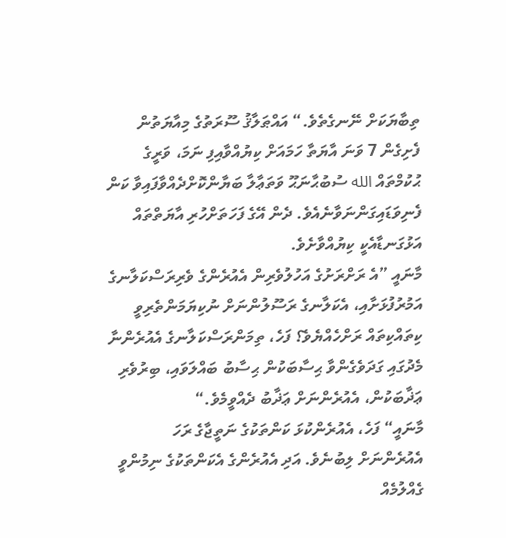ތިބާޔަކަށް ނޭނގެތެވެ.“ އައްޠަލާޤު ސޫރަތުގެ މިއާޔަތުން ފެށިގެން 7 ވަނަ އާޔަތާ ހަމައަށް ކިޔުއްވާއިފި ނަމަ، ވަރީގެ ޙުކުމްތައް الله ސުބުޙާނަޙޫ ވަތަޢާލާ ބަޔާންކޮށްދެއްވާފައިވާ ކަން ފެނިވަޑައިގަންނަވާނެއެވެ. ދެން އޭގެ ފަހަތަށްހުރި އާޔަތްތައް އަޅުގަނޑާއެކީ ކިޔުއްވާށެވެ.
މާނައީ ”އެ ރަށްރަށުގެ އަހުލުވެރިން އެއުރެންގެ ވެރިރަސްކަލާނގެ އަމުރުފުޅަށާއި، އެކަލާނގެ ރަސޫލުންނަށް ނުކިޔަމަންތެރިވީ ކިތައްކިތައް ރަށްހެއްޔެވެ؟ ފަހެ، ތިމަންރަސްކަލާނގެ އެއުރެންނާ މެދުގައި ގަދަވެގެންވާ ޙިސާބަކުން ޙިސާބު ބައްލަވައި، ބިރުވެރި ޢަޛާބަކުން، އެއުރެންނަށް ޢަޛާބު ދެއްވީމެވެ.“
މާނައީ“ ފަހެ، އެއުރެންކުޅަ ކަންތަކުގެ ނަތީޖާގެ ރަހަ އެއުރެންނަށް ލިބުނެވެ. އަދި އެއުރެންގެ އެކަންތަކުގެ ނިމުންވީ ގެއްލުމެއް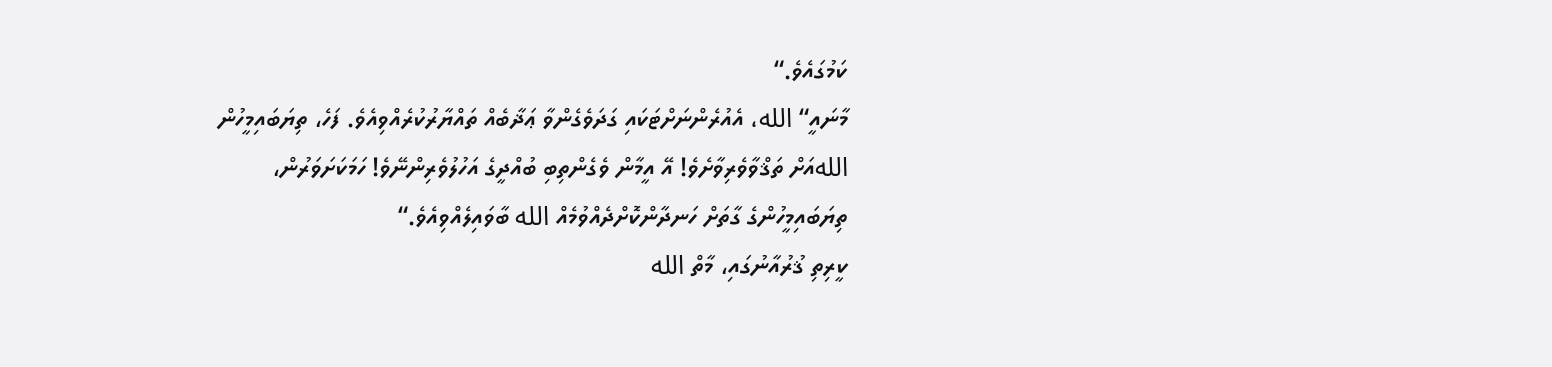ކަމުގައެވެ.“
މާނައީ“ الله، އެއުރެންނަށްޓަކައި ގަދަވެގެންވާ ޢަޛާބެއް ތައްޔާރުކުރެއްވިއެވެ. ފަހެ، ތިޔަބައިމީހުން اللهއަށް ތަޤްވާވެރިވާށެވެ! އޭ އީމާން ވެގެންތިބި ބުއްދީގެ އަހުލުވެރިންނޭވެ! ހަމަކަށަވަރުން، ތިޔަބައިމީހުންގެ ގާތަށް ހަނދާންކޮށްދެއްވުމެއް الله ބާވައިލެއްވިއެވެ.“
ކީރިތި ޤުރުއާނުގައި، މާތް الله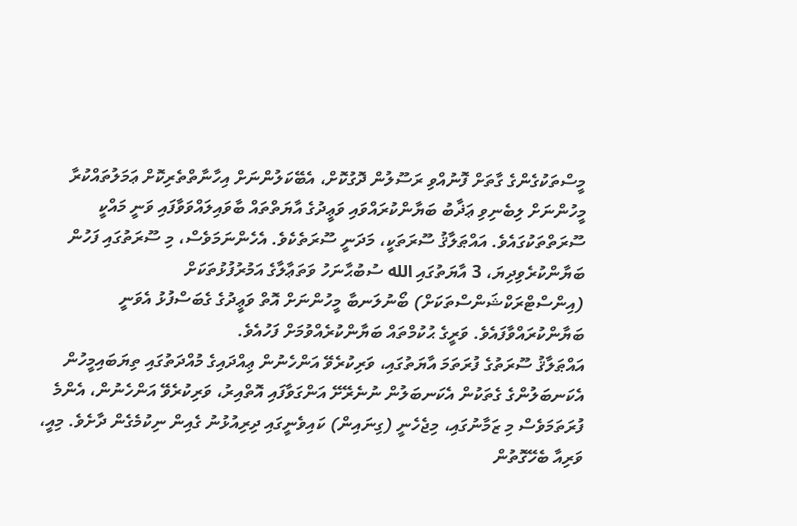މީސްތަކުގެންގެ ގާތަށް ފޮނުއްވި ރަސޫލުން ދޮގުކޮށް، އެބޭކަލުންނަށް އިހާނާތްތެރިކޮށް ޢަމަލުތައްކުރާ މީހުންނަށް ލިބެނިވި ޢަޛާބު ބަޔާންކުރައްވައި ވަޢީދުގެ އާޔަތްތައް ބާވައިލައްވަވާފައި ވަނީ މައްކީ ސޫރަތްތަކުގައެވެ. އައްޠަލާޤު ސޫރަތަކީ، މަދަނީ ސޫރަތެކެވެ. އެހެންނަމަވެސް، މި ސޫރަތުގައި ފަހުން ބަޔާންކުރެވިދިޔަ، 3 އާޔަތުގައި الله ސުބުޙާނަހު ވަތަޢާލާގެ އަމުރުފުޅުތަކަށް (އިންސްޓްރަކްޝަންސްތަކަށް) ބޯނުލަނބާ މީހުންނަށް އޮތް ވަޢީދުގެ ގެބަސްފުޅު އެވަނީ ބަޔާންކުރައްވާފައެވެ. ވަރީގެ ޙުކުމްތައް ބަޔާންކުރެއްވުމަށް ފަހުއެވެ.
އައްޠަލާޤު ސޫރަތުގެ ފުރަތަމަ އާޔަތުގައި، ވަރިކުރެވޭ އަންހެނުން ޢިއްދައިގެ މުއްދަތުގައި ތިޔަބައިމީހުން އެކަނބަލުންގެ ގެތަކުން އެކަނބަލުން ނުނެރޭށޭ އަންގަވާފައި އޮތްއިރު، ވަރިކުރެވޭ އަންހެނުން، އެންމެ ފުރަތަމަވެސް މި ޒަމާނުގައި، މިޖެހެނީ (ގިނައިން) ކައިވެނީގައި ދިރިއުޅުނު ގެއިން ނިކުމެގެން ދާށެވެ. މިއީ، ވަރިއާ ބެހޭގޮތުން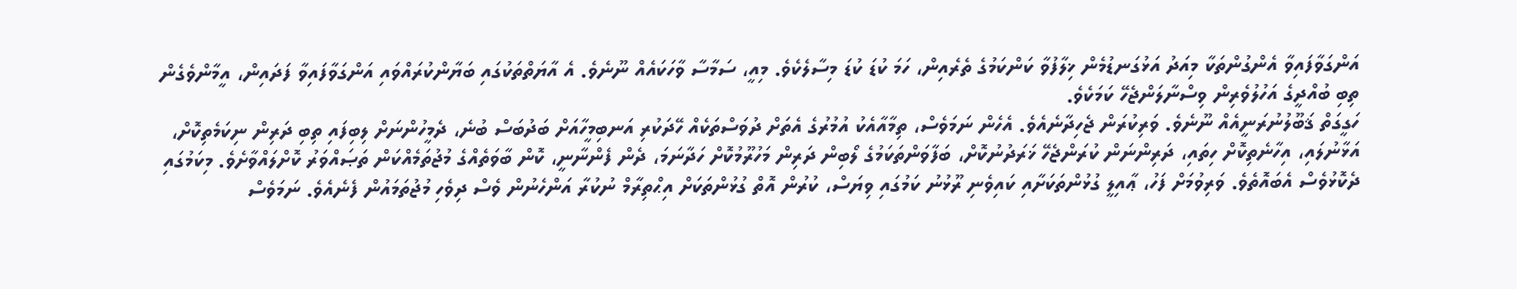އަންގަވާފައިވާ އެންގުންތަކާ މިއަދު އަޅުގަނޑުމެން ޚިލާފުވާ ކަންކަމުގެ ތެރެއިން، ހަމަ ކުޑަ ކުޑަ މިސާލެކެވެ. މިއީ، ސަމާސާ ވާހަކައެއް ނޫނެވެ. އެ އާޔަތްތަކުގައި ބަޔާންކުރައްވައި އަންގަވާފައިވާ ފަދައިން، އީމާންވެގެން ތިބި ބުއްދީގެ އަހުލުވެރިން ވިސްނާލަންޖެހޭ ކަމަކެވެ.
ހަގީގަތް ޤަބޫލުނުރަނީއެއް ނޫނެވެ. ވަރިކުރަން ޖެހިދާނެއެވެ. އެހެން ނަމަވެސް، ތިމާއާއެކު އުމުރުގެ އެތަށް ދުވަސްތަކެއް ހޭދަކުރި އަނބިމީހާއަށް ބަދުބަސް ބުނެ، ދެމީހުންނަށް ލިބިފައި ތިބި ދަރިން ނިކަމެތިކޮށް، އަޅާނުލައި، އިހާނެތިކޮށް ހިތައި، ދަރިންނަން ކުރަންޖެހޭ ޚަރަދުނުކޮށް، ބަފާވަންތަކަމުގެ ލޯބިން ދަރިން މަހުރޫމުކޮށް ހަދާނަމަ، ދެން ފެންނާނީ، ކޮން ބާވަތެއްގެ މުޖުތަމެއްކަން ތަޞައްވަރު ކޮށްލައްވާށެވެ. މިކަމުގައި ދެކޮޅުވެސް އެބައޮތެވެ. ވަރިވުމަށް ފަހު، ޢާއިލީ ގުޅުންތަކަށާއި ކައިވެނި ރޫޅުނު ކަމުގައި ވިޔަސް، ކުރުން އޮތް ގުޅުންތަކަށް އިޙްތިރާމް ނުކުރާ އަންހެނުން ވެސް ދިވެހި މުޖުތަމައުން ފެނެއެވެ. ނަމަވެސް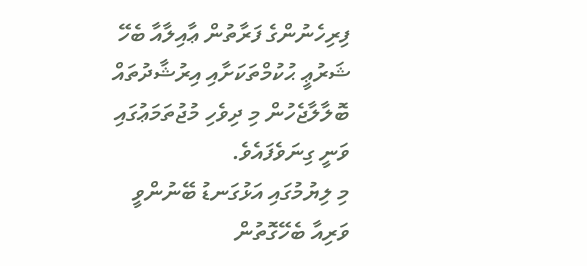ފިރިހެނުންގެ ފަރާތުން ޢާއިލާއާ ބެހޭ ޝަރުޢީ ޙުކުމްތަކަށާއި އިރުޝާދުތައް ބޮލާލާޖެހުން މި ދިވެހި މުޖުތަމަޢުގައި ވަނީ ގިނަވެފައެވެ.
މި ލިޔުމުގައި އަޅުގަނޑު ބޭނުންވީ ވަރިއާ ބެހޭގޮތުން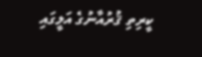ކީރިތި ޤުރުއާނުގެ އަލީގައި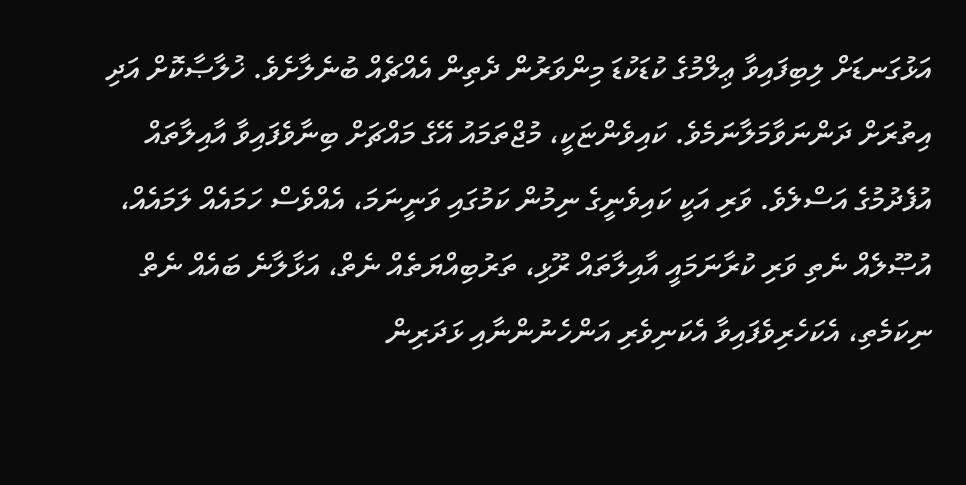އަޅުގަނޑަށް ލިބިފައިވާ ޢިލްމުގެ ކުޑަކުޑަ މިންވަރުން ދެތިން އެއްޗެއް ބުނެލާށެވެ. ޚުލާޞާކޮށް އަދި އިތުރަށް ދަންނަވާމަލާނަމެވެ. ކައިވެންޏަކީ، މުޖްތަމައު އޭގެ މައްޗަށް ބިނާވެފައިވާ އާއިލާތައް އުފެދުމުގެ އަސްލެވެ. ވަރި އަކީ ކައިވެނީގެ ނިމުން ކަމުގައި ވަނީނަމަ، އެއްވެސް ހަމައެއް ލަމައެއް، އުޞޫލެއް ނެތި ވަރި ކުރާނަމައީ އާއިލާތައް ރޫޅި، ތަރުބިއްޔަތެއް ނެތް، އަޅާލާނެ ބައެއް ނެތް ނިކަމެތި، އެކަހެރިވެފައިވާ އެކަނިވެރި އަންހެނުންނާއި ޅަދަރިން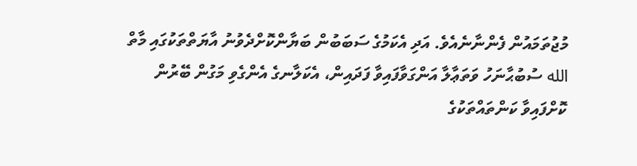މުޖުތަމައުން ފެންނާނެއެވެ. އަދި އެކަމުގެ ސަބަބުން ބަޔާންކޮށްދެވުނު އާޔަތްތަކުގައި މާތް الله ސުބުޙާނަހު ވަތަޢާލާ އަންގަވާފައިވާ ފަދައިން، އެކަލާނގެ އެންގެވި މަގުން ބޭރުން ކޮށްފައިވާ ކަންތައްތަކުގެ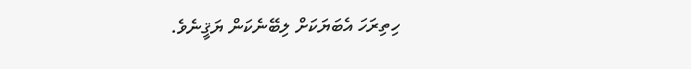ހިތިރަހަ އެބަޔަކަށް ލިބޭނެކަން ޔަޤީނެވެ.